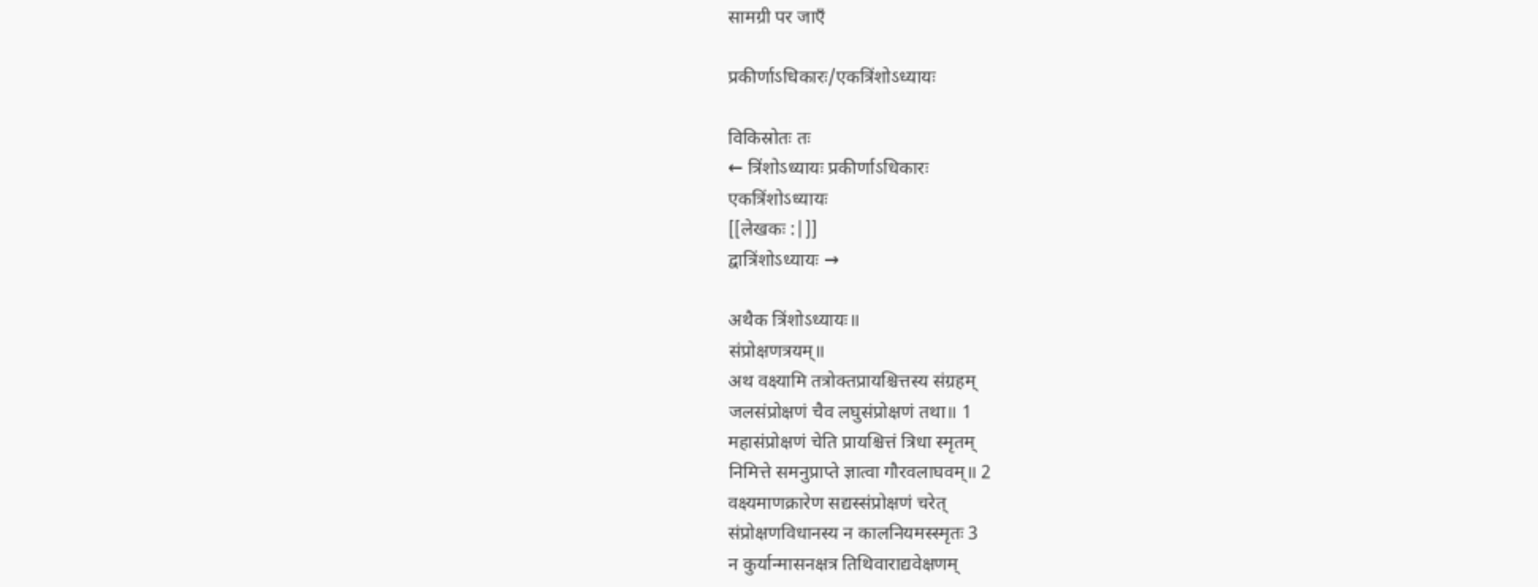सामग्री पर जाएँ

प्रकीर्णाऽधिकारः/एकत्रिंशोऽध्यायः

विकिस्रोतः तः
← त्रिंशोऽध्यायः प्रकीर्णाऽधिकारः
एकत्रिंशोऽध्यायः
[[लेखकः :|]]
द्वात्रिंशोऽध्यायः →

अथैक त्रिंशोऽध्यायः॥
संप्रोक्षणत्रयम्॥
अथ वक्ष्यामि तत्रोक्तप्रायश्चित्तस्य संग्रहम्
जलसंप्रोक्षणं चैव लघुसंप्रोक्षणं तथा॥ 1
महासंप्रोक्षणं चेति प्रायश्चित्तं त्रिधा स्मृतम्
निमित्ते समनुप्राप्ते ज्ञात्वा गौरवलाघवम्॥ 2
वक्ष्यमाणक्रारेण सद्यस्संप्रोक्षणं चरेत्
संप्रोक्षणविधानस्य न कालनियमस्स्मृतः 3
न कुर्यान्मासनक्षत्र तिथिवाराद्यवेक्षणम्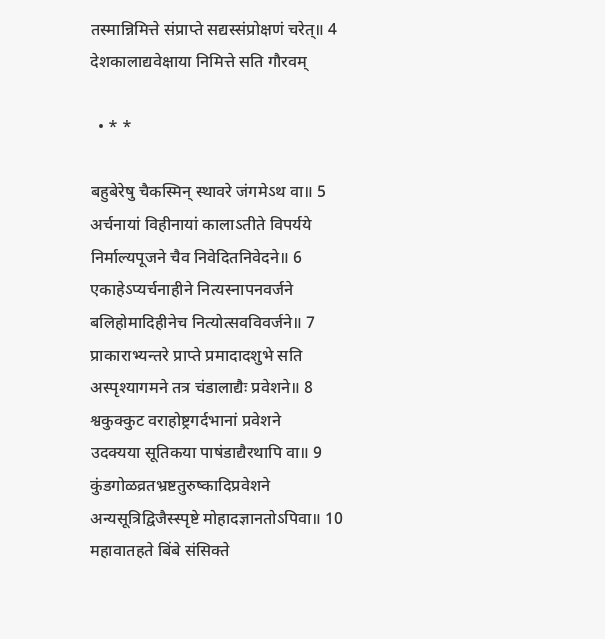तस्मान्निमित्ते संप्राप्ते सद्यस्संप्रोक्षणं चरेत्॥ 4
देशकालाद्यवेक्षाया निमित्ते सति गौरवम्

  • * *

बहुबेरेषु चैकस्मिन्‌ स्थावरे जंगमेऽथ वा॥ 5
अर्चनायां विहीनायां कालाऽतीते विपर्यये
निर्माल्यपूजने चैव निवेदितनिवेदने॥ 6
एकाहेऽप्यर्चनाहीने नित्यस्नापनवर्जने
बलिहोमादिहीनेच नित्योत्सवविवर्जने॥ 7
प्राकाराभ्यन्तरे प्राप्ते प्रमादादशुभे सति
अस्पृश्यागमने तत्र चंडालाद्यैः प्रवेशने॥ 8
श्वकुक्कुट वराहोष्ट्रगर्दभानां प्रवेशने
उदक्यया सूतिकया पाषंडाद्यैरथापि वा॥ 9
कुंडगोळव्रतभ्रष्टतुरुष्कादिप्रवेशने
अन्यसूत्रिद्विजैस्स्पृष्टे मोहादज्ञानतोऽपिवा॥ 10
महावातहते बिंबे संसिक्ते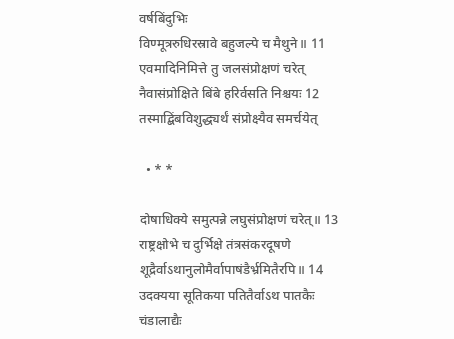वर्षबिंदुभिः
विण्मूत्ररुधिरस्रावे बहुजल्पे च मैथुने॥ 11
एवमादिनिमित्ते तु जलसंप्रोक्षणं चरेत्
नैवासंप्रोक्षिते बिंबे हरिर्वसति निश्चयः 12
तस्माद्बिंबविशुद्ध्यर्थं संप्रोक्ष्यैव समर्चयेत्

  • * *

दोषाधिक्ये समुत्पन्ने लघुसंप्रोक्षणं चरेत्॥ 13
राष्ट्रक्षोभे च दुर्भिक्षे तंत्रसंकरदूषणे
शूद्रैर्वाऽथानुलोमैर्वापाषंडैर्भ्रमितैरपि॥ 14
उदक्यया सूतिकया पतितैर्वाऽथ पातकैः
चंडालाद्यैः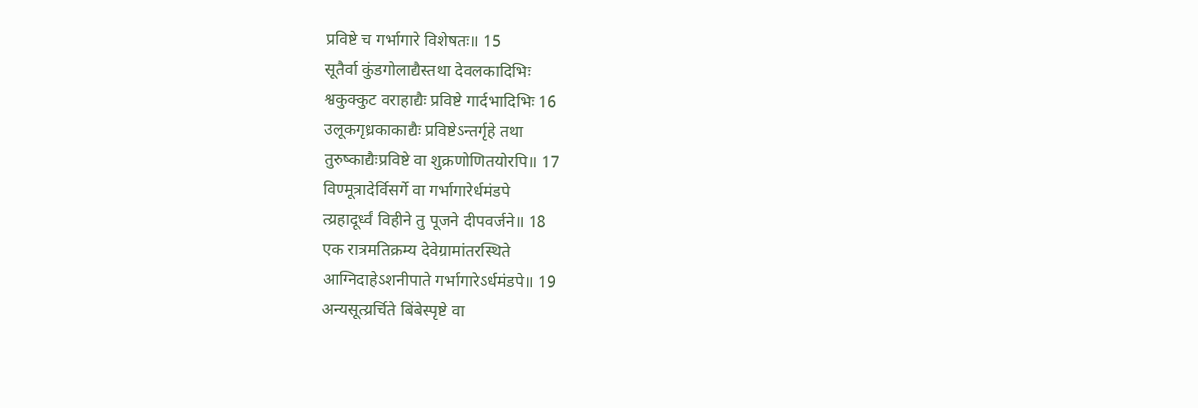प्रविष्टे च गर्भागारे विशेषतः॥ 15
सूतैर्वा कुंडगोलाद्यैस्तथा देवलकादिभिः
श्वकुक्कुट वराहाद्यैः प्रविष्टे गार्दभादिभिः 16
उलूकगृध्रकाकाद्यैः प्रविष्टेऽन्तर्गृहे तथा
तुरुष्काद्यैःप्रविष्टे वा शुक्रणोणितयोरपि॥ 17
विण्मूत्रादेर्विसर्गे वा गर्भागारेर्धमंडपे
त्य्रहादूर्ध्वं विहीने तु पूजने दीपवर्जने॥ 18
एक रात्रमतिक्रम्य देवेग्रामांतरस्थिते
आग्निदाहेऽशनीपाते गर्भागारेऽर्धमंडपे॥ 19
अन्यसूत्य्रर्चिते बिंबेस्पृष्टे वा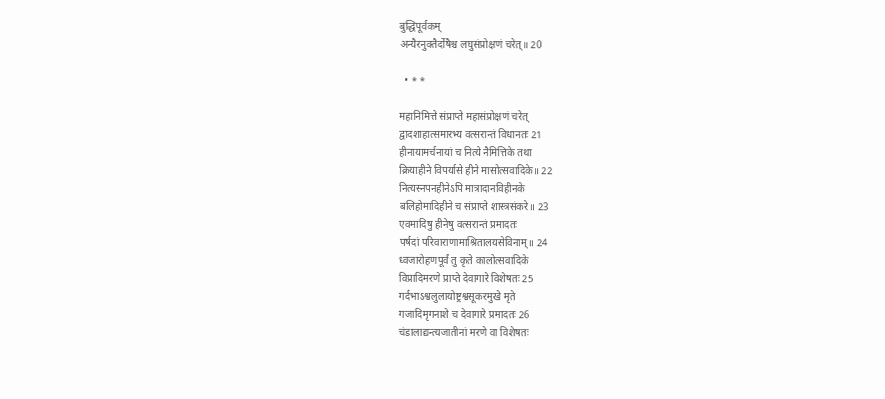बुद्धिपूर्वकम्
अन्यैरनुक्तैर्दोषैश्च लघुसंप्रोक्षणं चरेत्॥ 20

  • * *

महानिमित्ते संप्राप्ते महासंप्रोक्षणं चरेत्
द्वादशाहात्समारभ्य वत्सरान्तं विधानतः 21
हीनायामर्चनायां च नित्ये नैमित्तिके तथा
क्रियाहीने विपर्यासे हीने मासोत्सवादिके॥ 22
नित्यस्नपनहीनेऽपि मात्रादानविहीनके
बलिहोमादिहीने च संप्राप्ते शास्त्रसंकरे॥ 23
एवमादिषु हीनेषु वत्सरान्तं प्रमादतः
पर्षदां परिवाराणामाश्रितालयसेविनाम्॥ 24
ध्वजारोहणपूर्वं तु कृते कालोत्सवादिके
विप्रादिमरणे प्राप्ते देवागारे विशेषतः 25
गर्दभाऽश्वलुलायोष्ट्रश्वसूकरमुखे मृते
गजादिमृगनाशे च देवागारे प्रमादतः 26
चंडालाद्यन्त्यजातीनां मरणे वा विशेषतः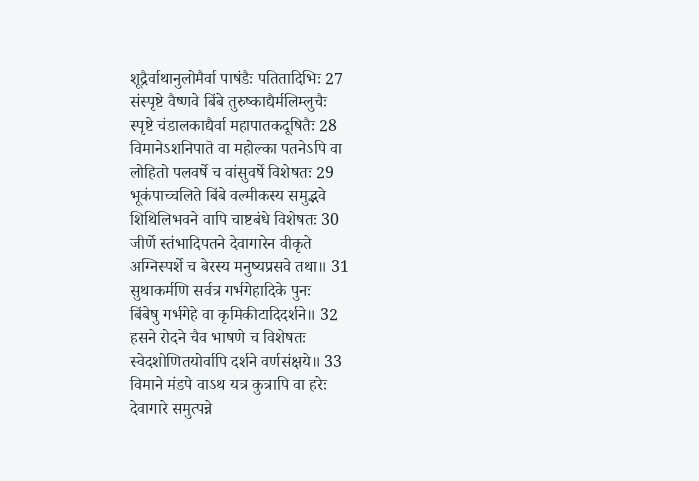शूद्रैर्वाथानुलोमैर्वा पाषंडैः पतितादिभिः 27
संस्पृष्टे वैष्णवे बिंबे तुरुष्काद्यैर्मलिम्लुचैः
स्पृष्टे चंडालकाद्यैर्वा महापातकदूषितैः 28
विमानेऽशनिपातॆ वा महोल्का पतनेऽपि वा
लोहितो पलवर्षे च वांसुवर्षे विशेषतः 29
भूकंपाच्चलिते बिंबे वल्मीकस्य समुद्भवे
शिथिलिभवने वापि चाष्टबंधे विशेषतः 30
जीर्णे स्तंभादिपतने देवागारेन वीकृते
अग्निस्पर्शे च बेरस्य मनुष्यप्रसवे तथा॥ 31
सुथाकर्मणि सर्वत्र गर्भगेहादिके पुनः
बिंबेषु गर्भगेहे वा कृमिकीटादिदर्शने॥ 32
हसने रोदने चैव भाषणे च विशेषतः
स्वेदशोणितयोर्वापि दर्शने वर्णसंक्षये॥ 33
विमाने मंडपे वाऽथ यत्र कुत्रापि वा हरेः
देवागारे समुत्पन्ने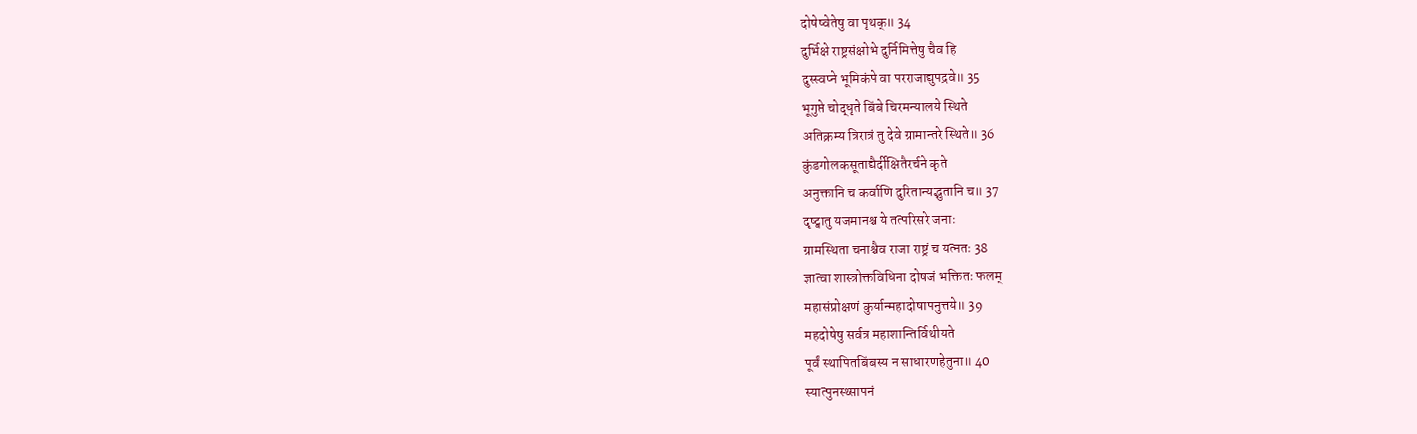दोषेष्वेतेषु वा पृथक्॥ 34
दुर्भिक्षे राष्ट्रसंक्षोभे दुर्निमित्तेषु चैव हि
दुस्स्वप्ने भूमिकंपे वा परराजाद्युपद्रवे॥ 35
भूगुप्ते चोद्धृते बिंबे चिरमन्यालये स्थिते
अतिक्रम्य त्रिरात्रं तु देवे ग्रामान्तरे स्थिते॥ 36
कुंडगोलकसूताद्यैर्दीक्षितैरर्चने कृते
अनुक्तानि च कर्वाणि दुरितान्यद्भुतानि च॥ 37
दृष्ट्वातु यजमानश्च ये तत्परिसरे जनाः
ग्रामस्थिता चनाश्चैव राजा राष्ट्रं च यत्नतः 38
ज्ञात्वा शास्त्रोक्तविधिना दोषजं भक्तितः फलम्
महासंप्रोक्षणं कुर्यान्महादोषापनुत्तये॥ 39
महदोषेषु सर्वत्र महाशान्तिर्विथीयते
पूर्वं स्थापितबिंबस्य न साधारणहेतुना॥ 40
स्यात्पुनस्थ्सापनं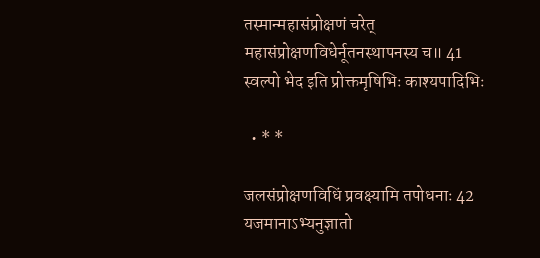तस्मान्महासंप्रोक्षणं चरेत्
महासंप्रोक्षणविधेर्नूतनस्थापनस्य च॥ 41
स्वल्पो भेद इति प्रोक्तमृषिभिः काश्यपादिभिः

  • * *

जलसंप्रोक्षणविधिं प्रवक्ष्यामि तपोधनाः 42
यजमानाऽभ्यनुज्ञातो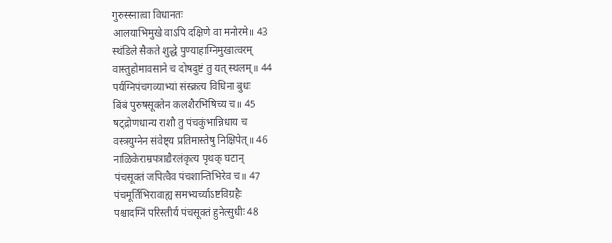गुरुस्स्नात्वा विधानतः
आलयाभिमुखे वाऽपि दक्षिणे वा मनोरमे॥ 43
स्थंडिले सैकते शुद्धे पुण्याहाग्निमुखात्वरम्
वास्तुहोमावसाने च दोषदुष्टं तु यत् स्थलम्॥ 44
पर्यग्निपंचगव्याभ्यां संस्क्रत्य विधिना बुधः
बिंबं पुरुषसूक्तेन कलशैरभिषिच्य च॥ 45
षट्‌द्रोणधान्य राशौ तु पंचकुंभान्निधाय च
वस्त्रयुग्नेन संवेष्ट्य प्रतिमास्तेषु निक्षिपेत्॥ 46
नाळिकेराम्रपत्राद्यैरलंकृत्य पृथक् घटान्‌
पंचसूक्तं जपित्वैव पंचशान्तिभिरेव च॥ 47
पंचमूर्तिभिरावाह्य समभ्यर्च्याऽष्टविग्रहैः
पश्चादग्निं परिस्तीर्य पंचसूक्तं हुनेत्सुधीः 48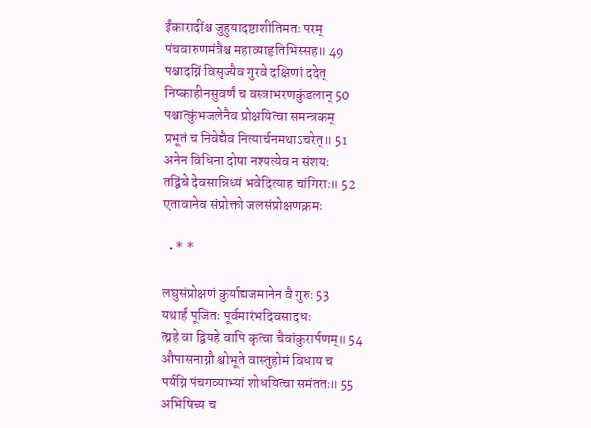ईंकारादींश्च जुहुयादष्टाशीतिमतः परम्
पंचवारुणमंत्रैश्च महाव्याहृतिभिस्सह॥ 49
पश्चादग्निं विसृज्यैव गुरवे दक्षिणां ददेत्
निष्काहीनसुवर्णं च वस्त्राभरणकुंडलान्‌ 50
पश्चात्कुंभजलेनैव प्रोक्षयित्वा समन्त्रकम्
प्रभूतं च निवेद्यैव नित्यार्चनमथाऽचरेत्॥ 51
अनेन विधिना दोषा नश्यत्येव न संशयः
तद्बिंबे देवसान्निध्यं भवेदित्याह चांगिराः॥ 52
एतावानेव संप्रोक्तो जलसंप्रोक्षणक्रमः

  • * *

लघुसंप्रोक्षणं कुर्याद्यजमानेन वै गुरुः 53
यथार्हं पूजितः पूर्वमारंभदिवसादधः
त्य्रहे वा द्वियहे वापि कृत्वा चैवांकुरार्पणम्॥ 54
औपासनाग्नौ श्वोभूते वास्तुहोमं विधाय च
पर्यग्नि पंचगव्याभ्यां शोधयित्वा समंततः॥ 55
अभिषिच्य च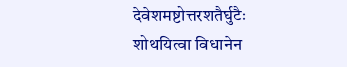देवेशमष्टोत्तरशतैर्घुटैः
शोथयित्वा विधानेन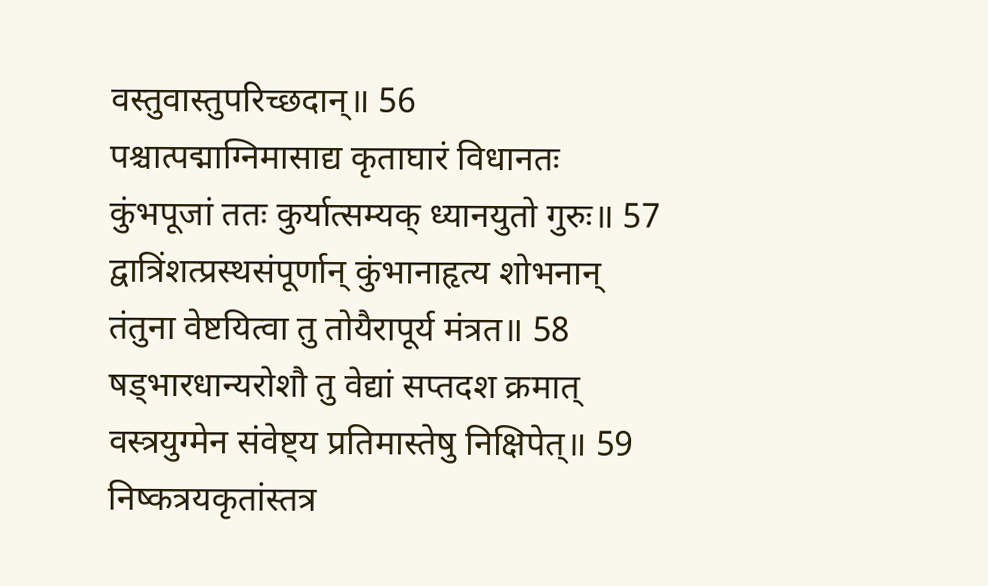वस्तुवास्तुपरिच्छदान्‌॥ 56
पश्चात्पद्माग्निमासाद्य कृताघारं विधानतः
कुंभपूजां ततः कुर्यात्सम्यक् ध्यानयुतो गुरुः॥ 57
द्वात्रिंशत्प्रस्थसंपूर्णान्‌ कुंभानाहृत्य शोभनान्‌
तंतुना वेष्टयित्वा तु तोयैरापूर्य मंत्रत॥ 58
षड्भारधान्यरोशौ तु वेद्यां सप्तदश क्रमात्
वस्त्रयुग्मेन संवेष्ट्य प्रतिमास्तेषु निक्षिपेत्॥ 59
निष्कत्रयकृतांस्तत्र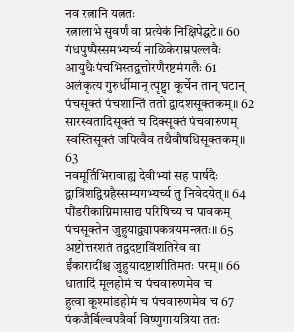नव रत्नानि यत्नतः
रत्नालाभे सुवर्णं वा प्रत्येकं निक्षिपेद्घटे॥ 60
गंधपुष्पैस्समभ्यर्च्य नाळिकेराम्रपल्लवैः
आयुधैःपंचभिस्तद्वत्तोरणैरष्टमंगलैः 61
अलंकृत्य गुरुर्धीमान्‌ त्पृष्ट्वा कूर्चेन तान्‌ घटान्‌
पंचसूक्तं पंचशान्तिं ततो द्वादशसूक्तकम्॥ 62
सारस्वतादिसूक्तं च दिक्सूक्तं पंचवारुणम्
स्वस्तिसूक्तं जपित्वैव तथैवौषधिसूक्तकम्॥ 63
नवमूर्तिभिरावाह्य देवीभ्यां सह पार्षदैः
द्वात्रिंशद्विग्रहैस्सम्यगभ्यर्च्य तु निवेदयेत्॥ 64
पौंडरीकाग्निमासाद्य परिषिच्य च पावकम्
पंचसूक्तेन जुहुयाद्व्यापकत्रयमन्त्रतः॥ 65
अष्टोत्तरशतं तद्वदष्टाविंशतिरेव वा
ईंकारादींश्च जुहुयादष्टाशीतिमतः परम्॥ 66
धातादिं मूलहोमं च पंचवारुणमेव च
हुत्वा कूश्मांडहोमं च पंचवारुणमेव च 67
पंकजैर्बिल्वपत्रैर्वा विष्णुगायत्रिया ततः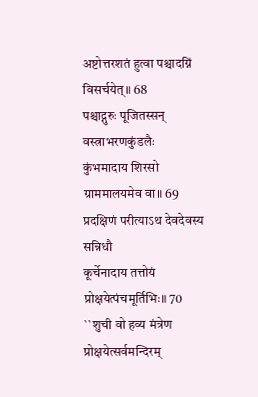अष्टोत्तरशतं हुत्वा पश्चादग्निं विसर्चयेत्॥ 68
पश्चाद्गुरुः पूजितस्सन्‌ वस्त्राभरणकुंडलैः
कुंभमादाय शिरसो ग्राममालयमेव वा॥ 69
प्रदक्षिणं परीत्याऽथ देवदेवस्य सन्निधौ
कूर्चेनादाय तत्तोयं प्रोक्षयेत्पंचमूर्तिभिः॥ 70
``शुची वो हव्य मंत्रेण प्रोक्षयेत्सर्वमन्दिरम्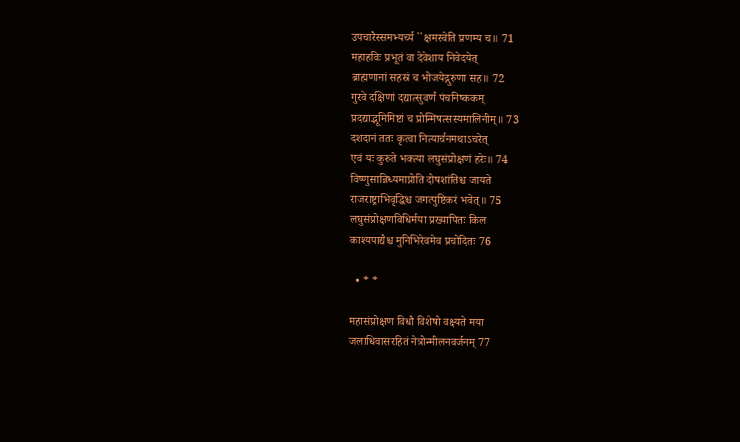उपचारैस्समभ्यर्च्य ``क्षमस्वेति प्रणम्य च॥ 71
महाहविः प्रभूतं वा देवेशाय निवेदयेत्
ब्राह्मणानां सहस्रं च भोजयेद्गुरुणा सह॥ 72
गुरवे दक्षिणां दद्यात्सुवर्णं पंचनिष्ककम्
प्रदद्याद्भूमिमिष्टां च प्रोन्मिषत्सस्यमालिनीम्॥ 73
दशदानं ततः कृत्वा नित्यार्चनमथाऽचरेत्
एवं यः कुरुते भक्त्या लघुसंप्रोक्षणं हरेः॥ 74
विष्णुसान्निध्यमाप्नोति दोषशांतिश्च जायते
राजराष्ट्राभिवृद्धिश्च जगत्पुष्टिकरं भवेत्॥ 75
लघुसंप्रोक्षणविधिर्मया प्रख्यापितः किल
काश्यपाद्यैश्च मुनिभिरेवमेव प्रचोदितः 76

  • * *

महासंप्रोक्षण विधौ विशेषो वक्ष्यते मया
जलाधिवासरहितं नेत्रोन्मीलनवर्जनम् 77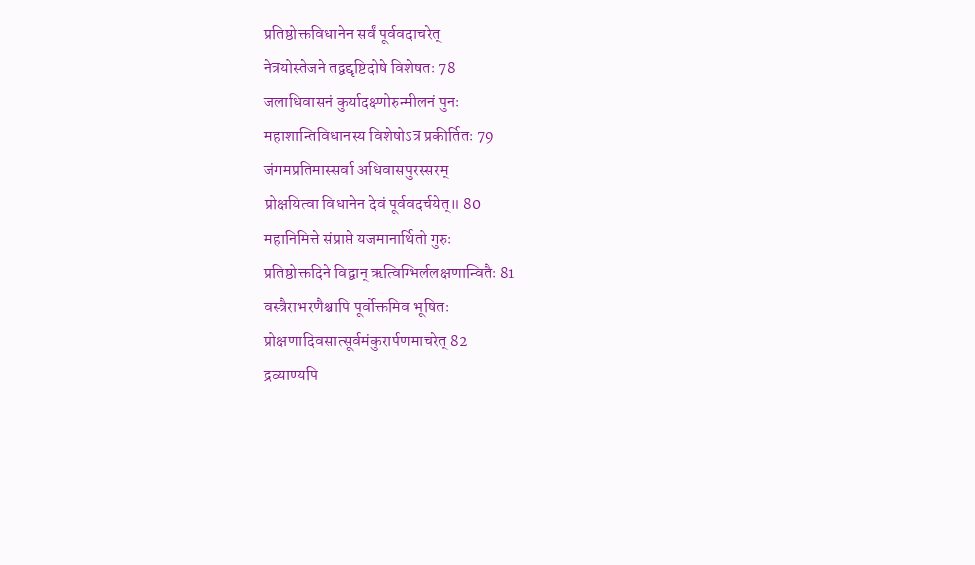प्रतिष्ठोक्तविधानेन सर्वं पूर्ववदाचरेत्
नेत्रयोस्तेजने तद्वद्दृष्टिदोषे विशेषतः 78
जलाधिवासनं कुर्यादक्ष्णोरुन्मीलनं पुनः
महाशान्तिविधानस्य विशेषोऽत्र प्रकीर्तितः 79
जंगमप्रतिमास्सर्वा अधिवासपुरस्सरम्
प्रोक्षयित्वा विधानेन देवं पूर्ववदर्चयेत्॥ 80
महानिमित्ते संप्राप्ते यजमानार्थितो गुरुः
प्रतिष्ठोक्तदिने विद्वान्‌ ऋत्विग्भिर्ललक्षणान्वितैः 81
वस्त्रैराभरणैश्चापि पूर्वोक्तमिव भूषितः
प्रोक्षणादिवसात्सूर्वमंकुरार्पणमाचरेत् 82
द्रव्याण्यपि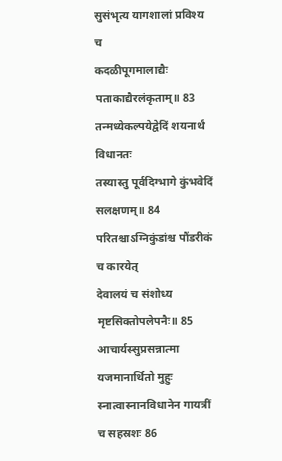सुसंभृत्य यागशालां प्रविश्य च
कदळीपूगमालाद्यैः पताकाद्यैरलंकृताम्॥ 83
तन्मध्येकल्पयेद्वेदिं शयनार्थं विधानतः
तस्यास्तु पूर्वदिग्भागे कुंभवेदिं सलक्षणम्॥ 84
परितश्चाऽग्निकुंडांश्च पौंडरीकं च कारयेत्
देवालयं च संशोध्य मृष्टसिक्तोपलेपनैः॥ 85
आचार्यस्सुप्रसन्नात्मा यजमानार्थितो मुहुः
स्नात्वास्नानविधानेन गायत्रीं च सहस्रशः 86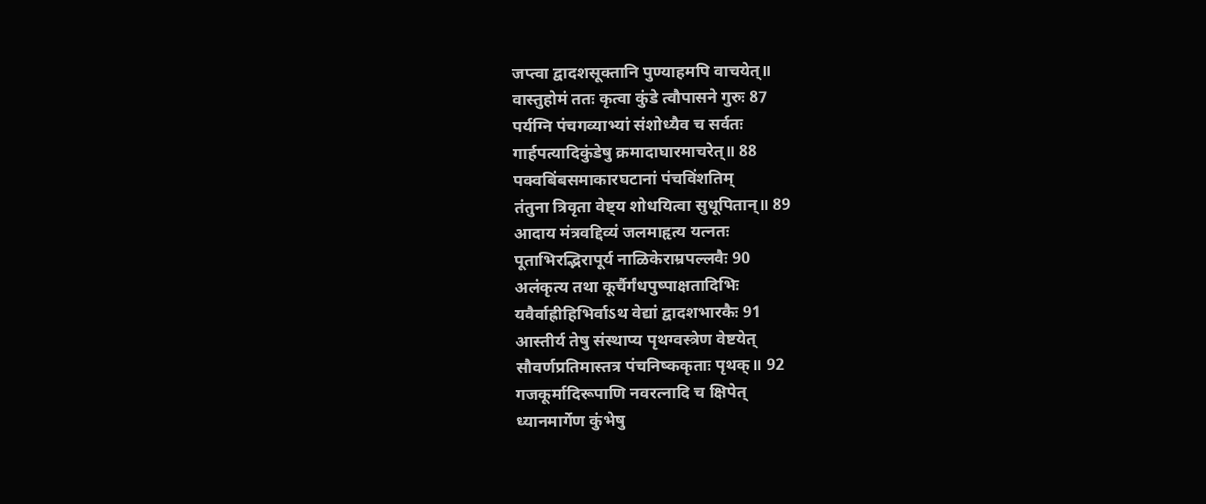जप्त्वा द्वादशसूक्तानि पुण्याहमपि वाचयेत्॥
वास्तुहोमं ततः कृत्वा कुंडे त्वौपासने गुरुः 87
पर्यग्नि पंचगव्याभ्यां संशोध्यैव च सर्वतः
गार्हपत्यादिकुंडेषु क्रमादाघारमाचरेत्॥ 88
पक्वबिंबसमाकारघटानां पंचविंशतिम्
तंतुना त्रिवृता वेष्ट्य शोधयित्वा सुधूपितान्‌॥ 89
आदाय मंत्रवद्दिव्यं जलमाहृत्य यत्नतः
पूताभिरद्भिरापूर्य नाळिकेराम्रपल्लवैः 90
अलंकृत्य तथा कूर्चैर्गंधपुष्पाक्षतादिभिः
यवैर्वाह्रीहिभिर्वाऽथ वेद्यां द्वादशभारकैः 91
आस्तीर्य तेषु संस्थाप्य पृथग्वस्त्रेण वेष्टयेत्
सौवर्णप्रतिमास्तत्र पंचनिष्ककृताः पृथक्॥ 92
गजकूर्मादिरूपाणि नवरत्नादि च क्षिपेत्
ध्यानमार्गेण कुंभेषु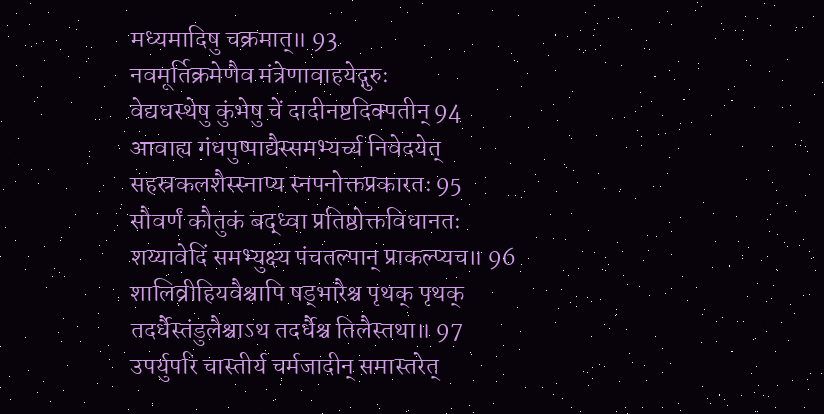मध्यमादिषु चक्रमात्॥ 93
नवमूर्तिक्रमेणैव मंत्रेणावाहयेद्गुरुः
वेद्यधस्थेषु कुंभेषु चें दादीनष्टदिक्पतीन्‌ 94
आवाह्य गंधपुष्पाद्यैस्समभ्यर्च्य निवेदयेत्
सहस्रकलशैस्स्नाप्य स्नपनोक्तप्रकारतः 95
सौवर्णं कौतुकं बद्ध्वा प्रतिष्ठोक्तविधानतः
शय्यावेदिं समभ्युक्ष्य पंचतल्पान्‌ प्राकल्प्यच॥ 96
शालिव्रीहियवैश्चापि षड्भारैश्च पृथक् पृथक्
तदर्धैस्तंडुलैश्चाऽथ तदर्धैश्च तिलैस्तथा॥ 97
उपर्युपरि चास्तीर्य चर्मजादीन्‌ समास्तरेत्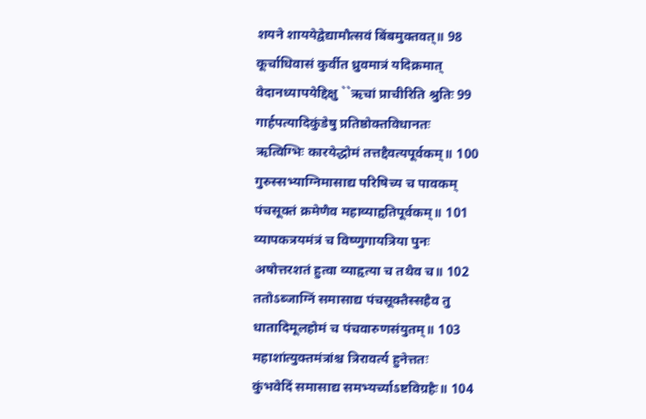शयने शाययेद्वेद्यामौत्सवं बिंबमुक्तवत्॥ 98
कूर्चाधिवासं कुर्वीत ध्रुवमात्रं यदिक्रमात्
वेदानध्यापयेद्दिक्षु ``ऋचां प्राचीरिति श्रुतिः 99
गार्हपत्यादिकुंडेषु प्रतिष्ठोक्तविधानतः
ऋत्विग्भिः कारयेद्धोमं तत्तद्दैवत्यपूर्वकम्॥ 100
गुरुस्सभ्याग्निमासाद्य परिषिच्य च पावकम्
पंचसूक्तं क्रमेणैव महाव्याहृतिपूर्वकम्॥ 101
व्यापकत्रयमंत्रं च विष्णुगायत्रिया पुनः
अषोत्तरशतं हुत्वा व्याहृत्या च तथैव च॥ 102
ततोऽब्जाग्निं समासाद्य पंचसूक्तैस्सहैव तु
धातादिमूलहोमं च पंचवारुणसंयुतम्॥ 103
महाशांत्युक्तमंत्रांश्च त्रिरावर्त्य हुनेत्ततः
कुंभवेदिं समासाद्य समभ्यर्च्याऽष्टविग्रहैः॥ 104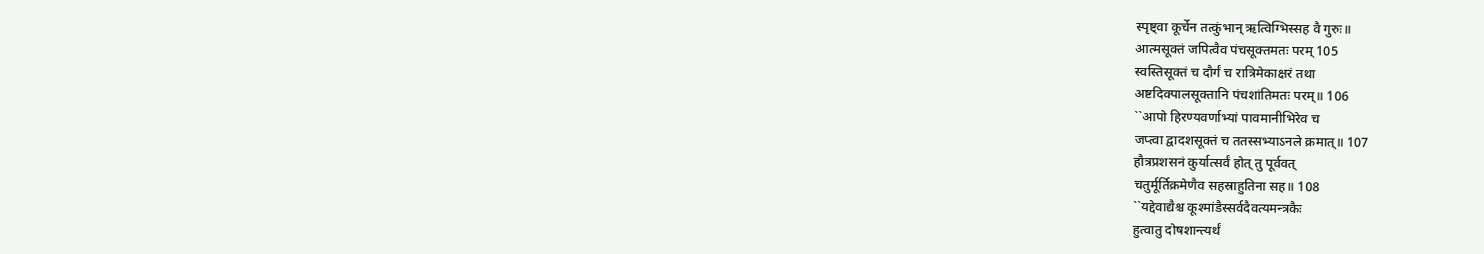स्पृष्ट्वा कूर्चेन तत्कुंभान्‌ ऋत्विग्भिस्सह वै गुरुः॥
आत्मसूक्तं जपित्वैव पंचसूक्तमतः परम् 105
स्वस्तिसूक्तं च दौर्गं च रात्रिमेकाक्षरं तथा
अष्टदिक्पालसूक्तानि पंचशांतिमतः परम्॥ 106
``आपो हिरण्यवर्णाभ्यां पावमानीभिरेव च
जप्त्वा द्वादशसूक्तं च ततस्सभ्याऽनले क्रमात्॥ 107
हौत्रप्रशसनं कुर्यात्सर्वं होत् तु पूर्ववत्
चतुर्मूर्तिक्रमेणैव सहस्राहुतिना सह॥ 108
``यद्देवाद्यैश्च कूश्मांडैस्सर्वदैवत्यमन्त्रकैः
हुत्वातु दोषशान्त्यर्थं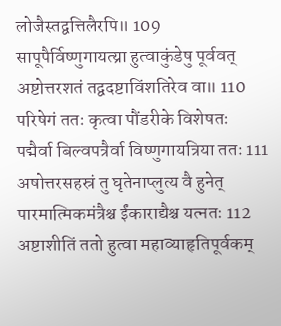लोजैस्तद्वत्तिलैरपि॥ 109
सापूपैर्विष्णुगायत्य्रा हुत्वाकुंडेषु पूर्ववत्
अष्टोत्तरशतं तद्वदष्टाविंशतिरेव वा॥ 110
परिषेगं ततः कृत्वा पौंडरीके विशेषतः
पद्मैर्वा बिल्वपत्रैर्वा विष्णुगायत्रिया ततः 111
अषोत्तरसहस्रं तु घृतेनाप्लुत्य वै हुनेत्
पारमात्मिकमंत्रैश्च ईंकाराद्यैश्च यत्नतः 112
अष्टाशीतिं ततो हुत्वा महाव्याहृतिपूर्वकम्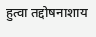हुत्वा तद्दोषनाशाय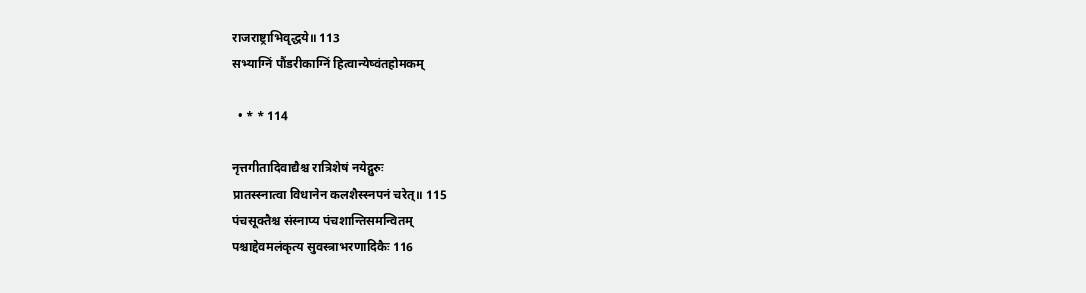राजराष्ट्राभिवृद्धये॥ 113
सभ्याग्निं पौंडरीकाग्निं हित्वान्येष्वंतहोमकम्

  • * * 114

नृत्तगीतादिवाद्यैश्च रात्रिशेषं नयेद्गुरुः
प्रातस्स्नात्वा विधानेन कलशैस्स्नपनं चरेत्॥ 115
पंचसूक्तैश्च संस्नाप्य पंचशान्तिसमन्वितम्
पश्चाद्देवमलंकृत्य सुवस्त्राभरणादिकैः 116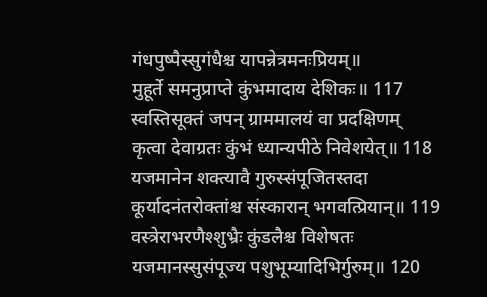गंधपुष्पैस्सुगंधैश्च यापन्नेत्रमनःप्रियम्॥
मुहूर्ते समनुप्राप्ते कुंभमादाय देशिकः॥ 117
स्वस्तिसूक्तं जपन्‌ ग्राममालयं वा प्रदक्षिणम्
कृत्वा देवाग्रतः कुंभं ध्यान्यपीठे निवेशयेत्॥ 118
यजमानेन शक्त्यावै गुरुस्संपूजितस्तदा
कूर्यादनंतरोक्तांश्च संस्कारान्‌ भगवत्प्रियान्॥ 119
वस्त्रेराभरणैश्शुभ्रैः कुंडलैश्च विशेषतः
यजमानस्सुसंपूज्य पशुभूम्यादिभिर्गुरुम्॥ 120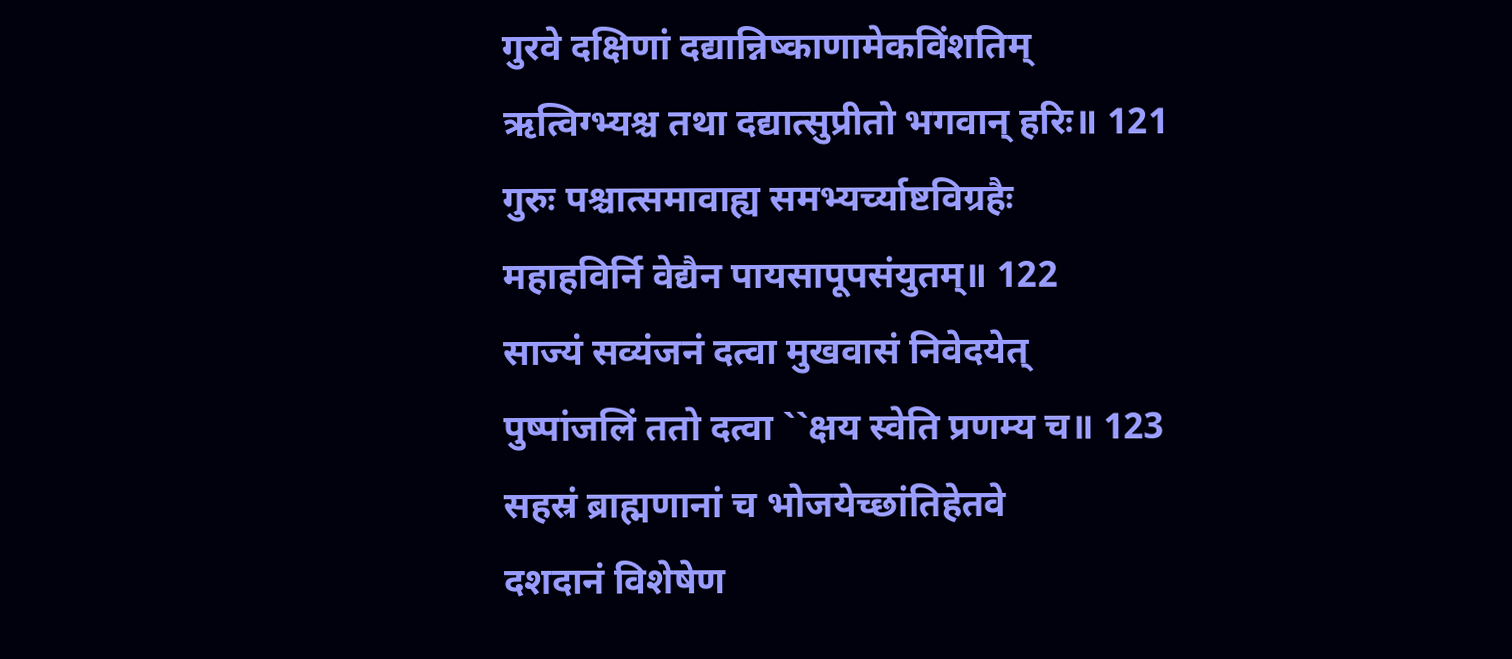गुरवे दक्षिणां दद्यान्निष्काणामेकविंशतिम्
ऋत्विग्भ्यश्च तथा दद्यात्सुप्रीतो भगवान्‌ हरिः॥ 121
गुरुः पश्चात्समावाह्य समभ्यर्च्याष्टविग्रहैः
महाहविर्नि वेद्यैन पायसापूपसंयुतम्॥ 122
साज्यं सव्यंजनं दत्वा मुखवासं निवेदयेत्
पुष्पांजलिं ततो दत्वा ``क्षय स्वेति प्रणम्य च॥ 123
सहस्रं ब्राह्मणानां च भोजयेच्छांतिहेतवे
दशदानं विशेषेण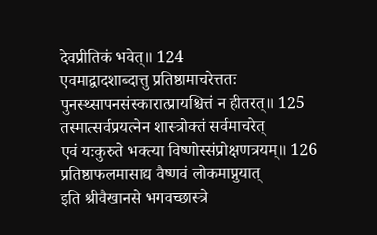देवप्रीतिकं भवेत्॥ 124
एवमाद्वादशाब्दात्तु प्रतिष्ठामाचरेत्ततः
पुनस्थ्सापनसंस्कारात्प्रायश्चित्तं न हीतरत्॥ 125
तस्मात्सर्वप्रयत्नेन शास्त्रोक्तं सर्वमाचरेत्
एवं यःकुरुते भक्त्या विष्णोस्संप्रोक्षणत्रयम्॥ 126
प्रतिष्ठाफलमासाद्य वैष्णवं लोकमाप्नुयात्
इति श्रीवैखानसे भगवच्छास्त्रे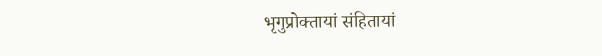भृगुप्रोक्तायां संहितायां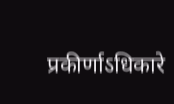प्रकीर्णाऽधिकारे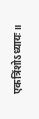एकत्रिंशोऽध्यायः॥